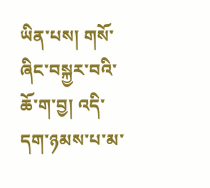ཡིན་པས། གསོ་ཞིང་བསྐྱར་བའི་ཆོ་ག་བྱ། འདི་དག་ཉམས་པ་མ་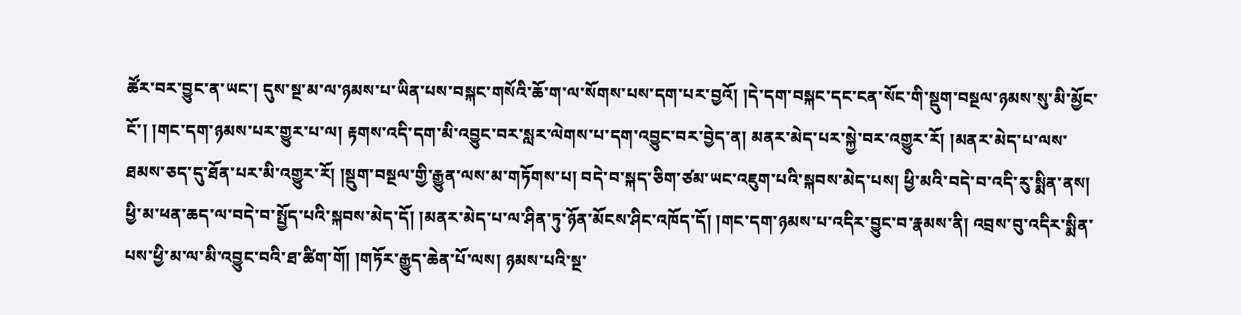ཚོར་བར་བྱུང་ན་ཡང་། དུས་སྔ་མ་ལ་ཉམས་པ་ཡིན་པས་བསྐང་གསོའི་ཆོ་ག་ལ་སོགས་པས་དག་པར་བྱའོ། །དེ་དག་བསྐང་དང་ངན་སོང་གི་སྡུག་བསྔལ་ཉམས་སུ་མི་མྱོང་ངོ་། །གང་དག་ཉམས་པར་གྱུར་པ་ལ། རྟགས་འདི་དག་མི་འབྱུང་བར་སླར་ལེགས་པ་དག་འབྱུང་བར་བྱེད་ན། མནར་མེད་པར་སྐྱེ་བར་འགྱུར་རོ། །མནར་མེད་པ་ལས་ཐམས་ཅད་དུ་ཐོན་པར་མི་འགྱུར་རོ། །སྡུག་བསྔལ་གྱི་རྒྱུན་ལས་མ་གཏོགས་པ། བདེ་བ་སྐད་ཅིག་ཙམ་ཡང་འཇུག་པའི་སྐབས་མེད་པས། ཕྱི་མའི་བདེ་བ་འདི་རུ་སྨིན་ནས། ཕྱི་མ་ཕན་ཆད་ལ་བདེ་བ་སྤྱོད་པའི་སྐབས་མེད་དོ། །མནར་མེད་པ་ལ་ཤིན་ཏུ་ཉོན་མོངས་ཤིང་འཁོད་དོ། །གང་དག་ཉམས་པ་འདིར་བྱུང་བ་རྣམས་ནི། འབྲས་བུ་འདིར་སྨིན་པས་ཕྱི་མ་ལ་མི་འབྱུང་བའི་ཐ་ཚིག་གོ། །གཏོར་རྒྱུད་ཆེན་པོ་ལས། ཉམས་པའི་སྔ་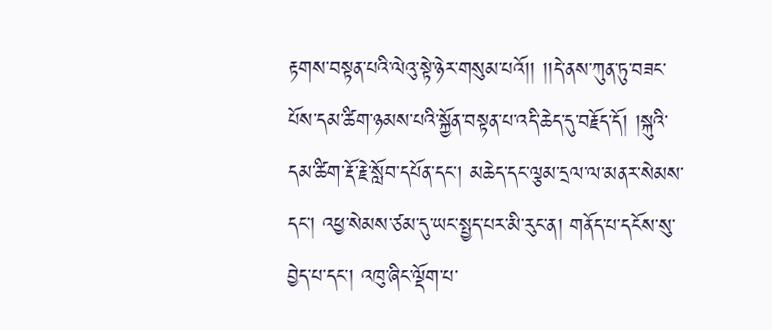རྟགས་བསྟན་པའི་ལེའུ་སྟེ་ཉེར་གསུམ་པའོ།། །།དེ་ནས་ཀུན་ཏུ་བཟང་པོས་དམ་ཚིག་ཉམས་པའི་སྐྱོན་བསྟན་པ་འདི་ཆེད་དུ་བརྗོད་དོ། །སྐུའི་དམ་ཚིག་རྡོ་རྗེ་སློབ་དཔོན་དང་། མཆེད་དང་ལྕམ་དྲལ་ལ་མནར་སེམས་དང་། འཕྱ་སེམས་ཙམ་དུ་ཡང་སྤྱད་པར་མི་རུང་ན། གནོད་པ་དངོས་སུ་བྱེད་པ་དང་། འཁུ་ཞིང་ལྡོག་པ་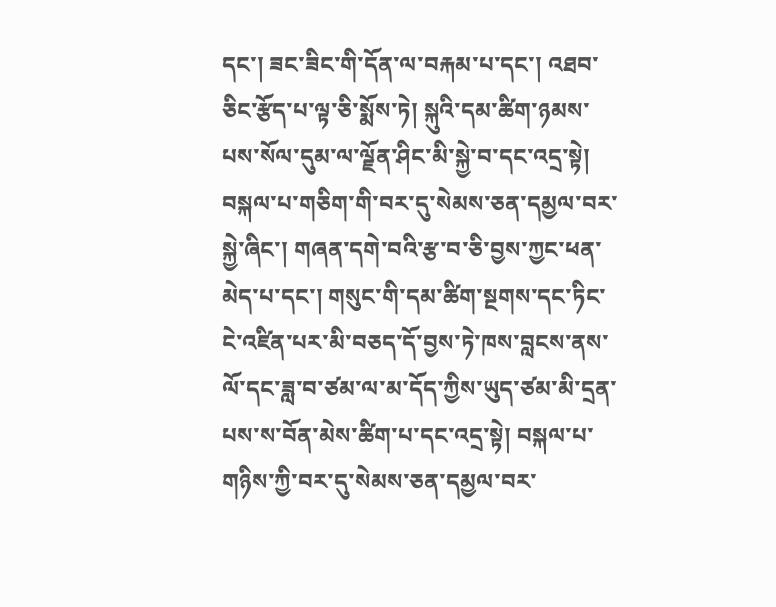དང་། ཟང་ཟིང་གི་དོན་ལ་བརྐམ་པ་དང་། འཐབ་ཅིང་རྩོད་པ་ལྟ་ཅི་སྨོས་ཏེ། སྐུའི་དམ་ཚིག་ཉམས་པས་སོལ་དུམ་ལ་ལྗོན་ཤིང་མི་སྐྱེ་བ་དང་འདྲ་སྟེ། བསྐལ་པ་གཅིག་གི་བར་དུ་སེམས་ཅན་དམྱལ་བར་སྐྱེ་ཞིང་། གཞན་དགེ་བའི་རྩ་བ་ཅི་བྱས་ཀྱང་ཕན་མེད་པ་དང་། གསུང་གི་དམ་ཚིག་སྔགས་དང་ཏིང་ངེ་འཛིན་པར་མི་བཅད་དོ་བྱས་ཏེ་ཁས་བླངས་ནས་ལོ་དང་ཟླ་བ་ཙམ་ལ་མ་དོད་ཀྱིས་ཡུད་ཙམ་མི་དྲན་པས་ས་བོན་མེས་ཚིག་པ་དང་འདྲ་སྟེ། བསྐལ་པ་གཉིས་ཀྱི་བར་དུ་སེམས་ཅན་དམྱལ་བར་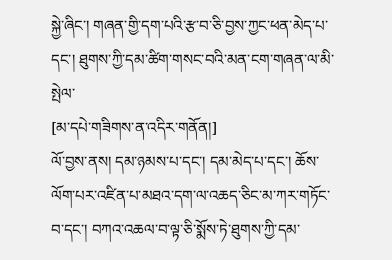སྐྱེ་ཞིང་། གཞན་གྱི་དག་པའི་རྩ་བ་ཅི་བྱས་ཀྱང་ཕན་མེད་པ་དང་། ཐུགས་ཀྱི་དམ་ཚིག་གསང་བའི་མན་ངག་གཞན་ལ་མི་སྤེལ་
[མ་དཔེ་གཟིགས་ན་འདིར་གནོན།]
ལོ་བྱས་ནས། དམ་ཉམས་པ་དང་། དམ་མེད་པ་དང་། ཆོས་ལོག་པར་འཛིན་པ་མཐའ་དག་ལ་འཆད་ཅིང་མ་ཀར་གཏོང་བ་དང་། བཀའ་འཆལ་བ་ལྟ་ཅི་སྨོས་ཏེ་ཐུགས་ཀྱི་དམ་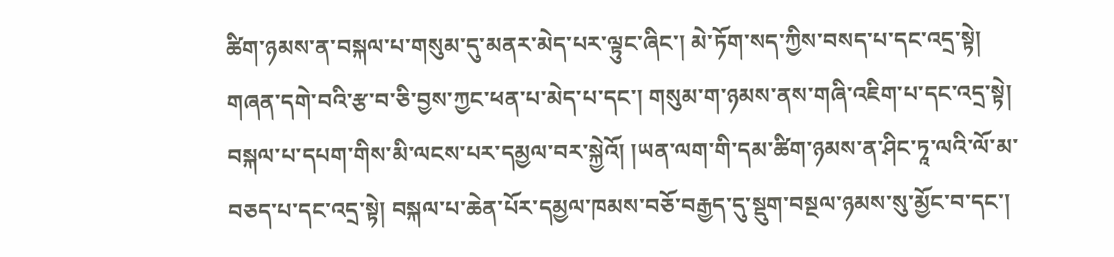ཚིག་ཉམས་ན་བསྐལ་པ་གསུམ་དུ་མནར་མེད་པར་ལྟུང་ཞིང་། མེ་ཏོག་སད་ཀྱིས་བསད་པ་དང་འདྲ་སྟེ། གཞན་དགེ་བའི་རྩ་བ་ཅི་བྱས་ཀྱང་ཕན་པ་མེད་པ་དང་། གསུམ་ག་ཉམས་ནས་གཞི་འཇིག་པ་དང་འདྲ་སྟེ། བསྐལ་པ་དཔག་གིས་མི་ལངས་པར་དམྱལ་བར་སྐྱེའོ། །ཡན་ལག་གི་དམ་ཚིག་ཉམས་ན་ཤིང་ཏཱ་ལའི་ལོ་མ་བཅད་པ་དང་འདྲ་སྟེ། བསྐལ་པ་ཆེན་པོར་དམྱལ་ཁམས་བཅོ་བརྒྱད་དུ་སྡུག་བསྔལ་ཉམས་སུ་མྱོང་བ་དང་།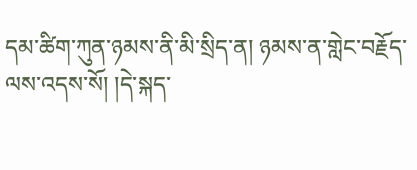དམ་ཚིག་ཀུན་ཉམས་ནི་མི་སྲིད་ན། ཉམས་ན་གླེང་བརྗོད་ལས་འདས་སོ། །དེ་སྐད་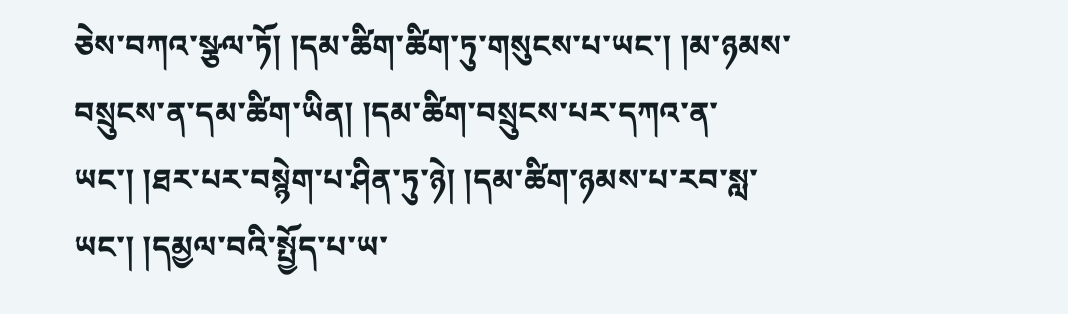ཅེས་བཀའ་སྩལ་ཏོ། །དམ་ཚིག་ཚིག་ཏུ་གསུངས་པ་ཡང་། །མ་ཉམས་བསྲུངས་ན་དམ་ཚིག་ཡིན། །དམ་ཚིག་བསྲུངས་པར་དཀའ་ན་ཡང་། །ཐར་པར་བསྙེག་པ་ཤིན་ཏུ་ཉེ། །དམ་ཚིག་ཉམས་པ་རབ་སླ་ཡང་། །དམྱལ་བའི་སྤྱོད་པ་ཡ་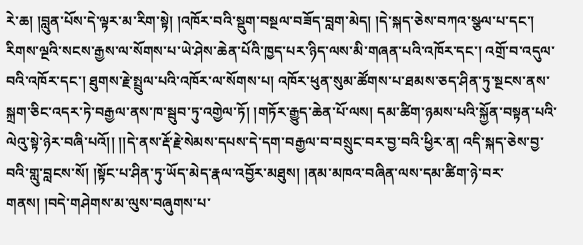རེ་ཆ། །བླུན་པོས་དེ་ལྟར་མ་རིག་སྟེ། །འཁོར་བའི་སྡུག་བསྔལ་བཟོད་བླག་མེད། །དེ་སྐད་ཅེས་བཀའ་སྩལ་པ་དང་། རིགས་ལྔའི་སངས་རྒྱས་ལ་སོགས་པ་ཡེ་ཤེས་ཆེན་པོའི་ཁྱད་པར་ཉིད་ལས་མི་གཞན་པའི་འཁོར་དང་། འགྲོ་བ་འདུལ་བའི་འཁོར་དང་། ཐུགས་རྗེ་སྤྲུལ་པའི་འཁོར་ལ་སོགས་པ། འཁོར་ཕུན་སུམ་ཚོགས་པ་ཐམས་ཅད་ཤིན་ཏུ་སྔངས་ནས་སྐྲག་ཅིང་འདར་ཏེ་བརྒྱལ་ནས་ཁ་སྦུབ་ཏུ་འགྱེལ་ཏོ། །གཏོར་རྒྱུད་ཆེན་པོ་ལས། དམ་ཚིག་ཉམས་པའི་སྐྱོན་བསྟན་པའི་ལེའུ་སྟེ་ཉེར་བཞི་པའོ།། །།དེ་ནས་རྡོ་རྗེ་སེམས་དཔས་དེ་དག་བརྒྱལ་བ་བསྲུང་བར་བྱ་བའི་ཕྱིར་ན། འདི་སྐད་ཅེས་བྱ་བའི་གླུ་བླངས་སོ། །སྟོང་པ་ཤིན་ཏུ་ཡོད་མེད་རྣལ་འབྱོར་མཐུས། །ནམ་མཁའ་བཞིན་ལས་དམ་ཚིག་ཉེ་བར་གནས། །བདེ་གཤེགས་མ་ལུས་བཞུགས་པ་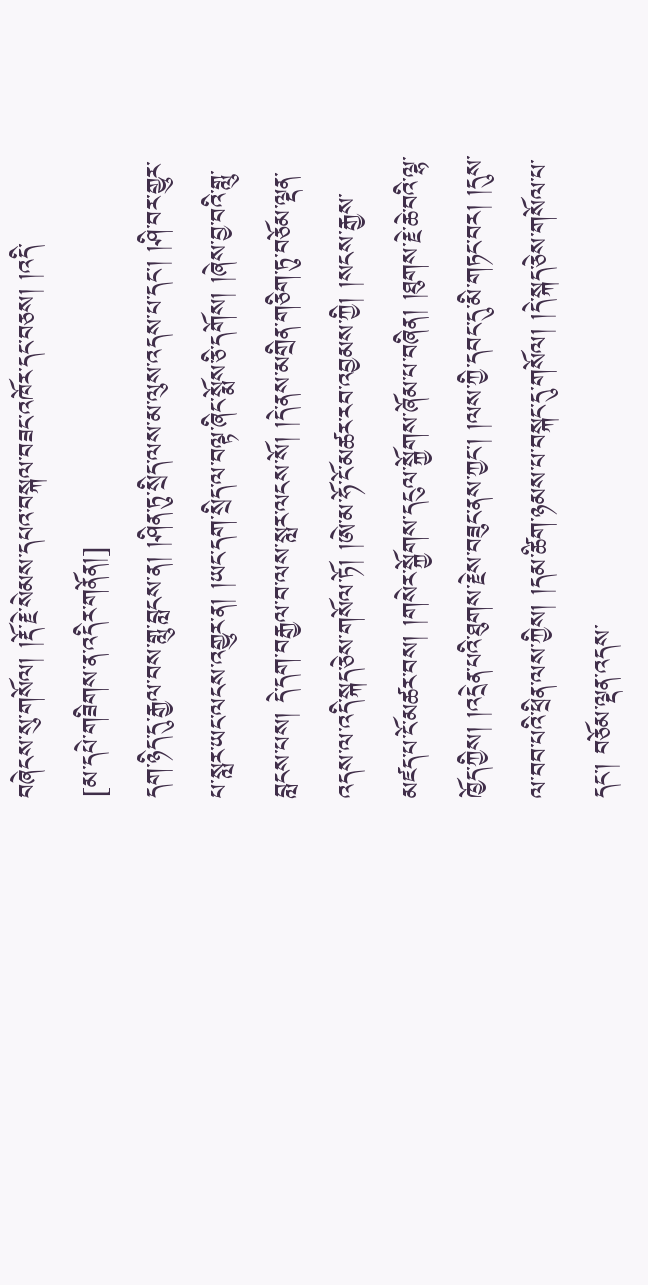བཞེངས་སུ་གསོལ། །རྡོ་རྗེ་སེམས་དཔའ་བསྐལ་བཟང་འཁོར་དང་བཅས། །འདི་
[མ་དཔེ་གཟིགས་ན་འདིར་གནོན།]
དག་ཉིད་དུ་རྒྱལ་བས་གླུ་བླངས་ན། །ཤིན་ཏུ་སྲིད་ལས་མ་ལུས་འདས་པ་དང་། །ཤི་བར་གྱུར་པ་སླར་ཡང་ལངས་འགྱུར་ན། །ཡང་དག་སྲིད་ལ་བལྟ་ཞིང་སྨོས་ཅི་དགོས། །ཞེས་བྱ་བའི་གླུ་བླངས་པས། དེ་དག་བརྒྱལ་བ་ལས་སླར་ལངས་སོ། །དེ་ནས་མགྲིན་གཅིག་ཏུ་བཅོམ་ལྡན་འདས་ལ་འདི་སྐད་ཅེས་གསོལ་ཏོ། །ཨེ་མ་ཧོ་ངོ་མཚར་རབ་འབྱམས་ཀྱི། །སངས་རྒྱས་མཛད་པ་ངོ་མཚར་བས། །གསེར་སྐྱོགས་དངུལ་སྐྱོགས་ཞོམ་པ་བཞིན། །ཐུགས་རྗེ་ཆེ་བའི་ལྷ་ཁྱོད་ཀྱིས། །འདྲེན་པའི་ཐུགས་རྗེས་བཟུང་ནས་ཀྱང་། །ལས་ཀྱི་དབང་དུ་མི་གཏང་བར། །དུས་ལ་བབ་པའི་ཕྲིན་ལས་ཀྱིས། །དམ་ཚིག་ཉམས་པ་བསྐང་དུ་གསོལ། །དེ་སྐད་ཅེས་གསོལ་པ་དང་། བཅོམ་ལྡན་འདས་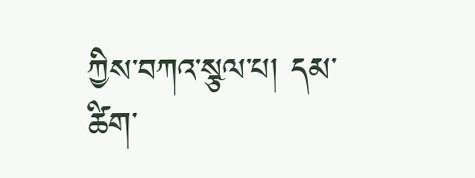ཀྱིས་བཀའ་སྩལ་པ། དམ་ཚིག་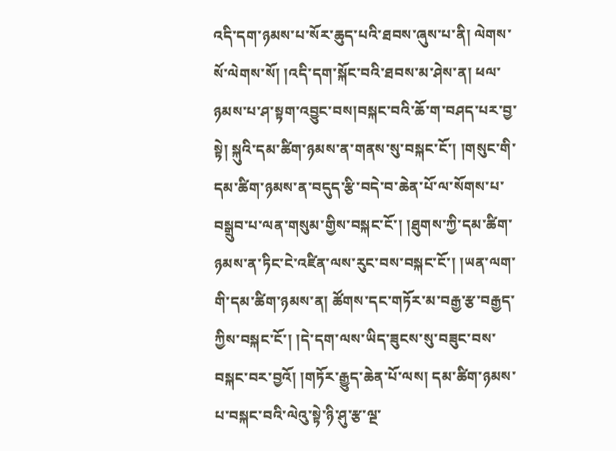འདི་དག་ཉམས་པ་སོར་ཆུད་པའི་ཐབས་ཞུས་པ་ནི། ལེགས་སོ་ལེགས་སོ། །འདི་དག་སྐོང་བའི་ཐབས་མ་ཤེས་ན། ཕལ་ཉམས་པ་ཤ་སྟག་འབྱུང་བས།བསྐང་བའི་ཆོ་ག་བཤད་པར་བྱ་སྟེ། སྐུའི་དམ་ཚིག་ཉམས་ན་གནས་སུ་བསྐང་ངོ་། །གསུང་གི་དམ་ཚིག་ཉམས་ན་བདུད་རྩི་བདེ་བ་ཆེན་པོ་ལ་སོགས་པ་བསྒྲུབ་པ་ལན་གསུམ་གྱིས་བསྐང་ངོ་། །ཐུགས་ཀྱི་དམ་ཚིག་ཉམས་ན་ཏིང་ངེ་འཛིན་ལས་རུང་བས་བསྐང་ངོ་། །ཡན་ལག་གི་དམ་ཚིག་ཉམས་ན། ཚོགས་དང་གཏོར་མ་བརྒྱ་རྩ་བརྒྱད་ཀྱིས་བསྐང་ངོ་། །དེ་དག་ལས་ཡིད་ཟུངས་སུ་བཟུང་བས་བསྐང་བར་བྱའོ། །གཏོར་རྒྱུད་ཆེན་པོ་ལས། དམ་ཚིག་ཉམས་པ་བསྐང་བའི་ལེའུ་སྟེ་ཉི་ཤུ་རྩ་ལྔ་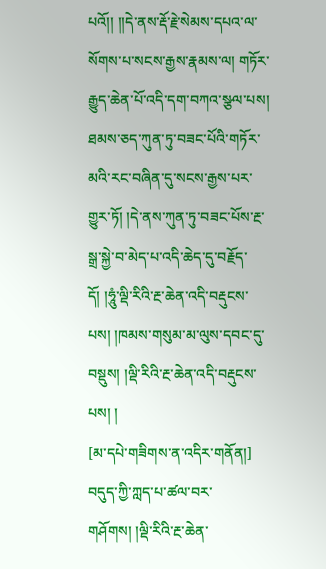པའོ།། །།དེ་ནས་རྡོ་རྗེ་སེམས་དཔའ་ལ་སོགས་པ་སངས་རྒྱས་རྣམས་ལ། གཏོར་རྒྱུད་ཆེན་པོ་འདི་དག་བཀའ་སྩལ་པས། ཐམས་ཅད་ཀུན་ཏུ་བཟང་པོའི་གཏོར་མའི་རང་བཞིན་དུ་སངས་རྒྱས་པར་གྱུར་ཏོ། །དེ་ནས་ཀུན་ཏུ་བཟང་པོས་རྔ་སྒྲ་སྐྱེ་བ་མེད་པ་འདི་ཆེད་དུ་བརྗོད་དོ། །ཧཱུཾ་ལྡི་རིའི་རྔ་ཆེན་འདི་བརྡུངས་པས། །ཁམས་གསུམ་མ་ལུས་དབང་དུ་བསྡུས། །ལྡི་རིའི་རྔ་ཆེན་འདི་བརྡུངས་པས། །
[མ་དཔེ་གཟིགས་ན་འདིར་གནོན།]
བདུད་ཀྱི་ཀླད་པ་ཚལ་བར་གཤོགས། །ལྡི་རིའི་རྔ་ཆེན་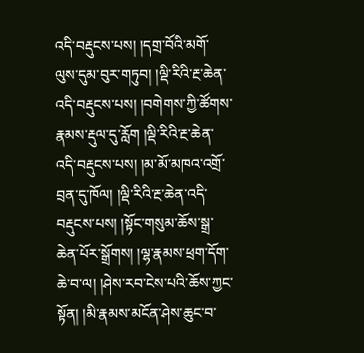འདི་བརྡུངས་པས། །དགྲ་བོའི་མགོ་ལུས་དུམ་བུར་གཏུབ། །ལྡི་རིའི་རྔ་ཆེན་འདི་བརྡུངས་པས། །བགེགས་ཀྱི་ཚོགས་རྣམས་རྡུལ་དུ་རློག །ལྡི་རིའི་རྔ་ཆེན་འདི་བརྡུངས་པས། །མ་མོ་མཁའ་འགྲོ་བྲན་དུ་ཁོལ། །ལྡི་རིའི་རྔ་ཆེན་འདི་བརྡུངས་པས། །སྟོང་གསུམ་ཆོས་སྒྲ་ཆེན་པོར་སྒྲོགས། །ལྷ་རྣམས་ཕྲག་དོག་ཆེ་བ་ལ། །ཤེས་རབ་ངེས་པའི་ཆོས་ཀྱང་སྟོན། །མི་རྣམས་མངོན་ཤེས་ཆུང་བ་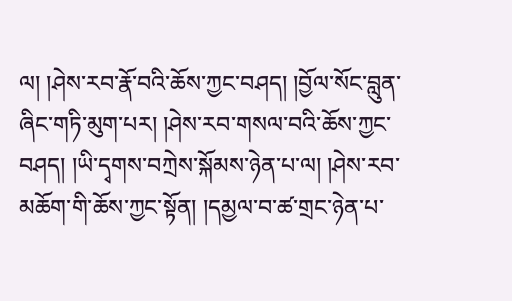ལ། །ཤེས་རབ་རྣོ་བའི་ཆོས་ཀྱང་བཤད། །བྱོལ་སོང་བླུན་ཞིང་གཏི་མུག་པར། །ཤེས་རབ་གསལ་བའི་ཆོས་ཀྱང་བཤད། །ཡི་དྭགས་བཀྲེས་སྐོམས་ཉེན་པ་ལ། །ཤེས་རབ་མཆོག་གི་ཆོས་ཀྱང་སྟོན། །དམྱལ་བ་ཚ་གྲང་ཉེན་པ་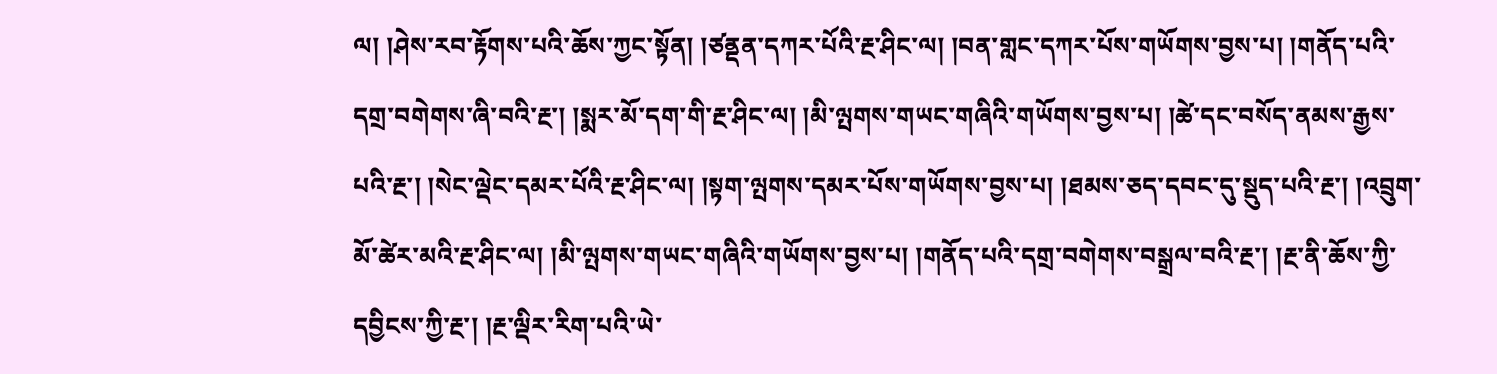ལ། །ཤེས་རབ་རྟོགས་པའི་ཆོས་ཀྱང་སྟོན། །ཙནྡན་དཀར་པོའི་རྔ་ཤིང་ལ། །བན་གླང་དཀར་པོས་གཡོགས་བྱས་པ། །གནོད་པའི་དགྲ་བགེགས་ཞི་བའི་རྔ་། །སྨར་མོ་དག་གི་རྔ་ཤིང་ལ། །མི་ལྤགས་གཡང་གཞིའི་གཡོགས་བྱས་པ། །ཚེ་དང་བསོད་ནམས་རྒྱས་པའི་རྔ་། །སེང་ལྡེང་དམར་པོའི་རྔ་ཤིང་ལ། །སྟག་ལྤགས་དམར་པོས་གཡོགས་བྱས་པ། །ཐམས་ཅད་དབང་དུ་སྡུད་པའི་རྔ་། །འབྲུག་མོ་ཚེར་མའི་རྔ་ཤིང་ལ། །མི་ལྤགས་གཡང་གཞིའི་གཡོགས་བྱས་པ། །གནོད་པའི་དགྲ་བགེགས་བསྒྲལ་བའི་རྔ་། །རྔ་ནི་ཆོས་ཀྱི་དབྱིངས་ཀྱི་རྔ་། །རྔ་ལྡིར་རིག་པའི་ཡེ་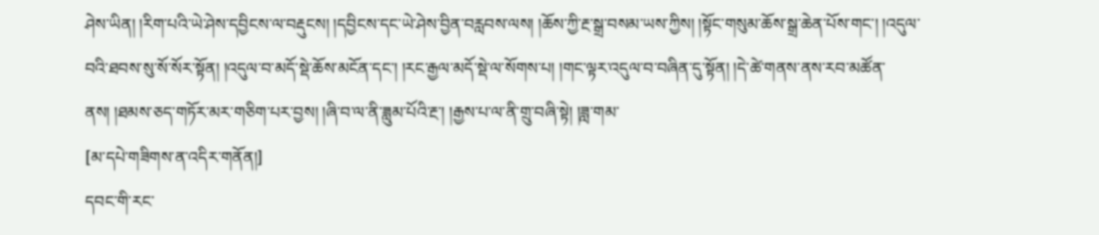ཤེས་ཡིན། །རིག་པའི་ཡེ་ཤེས་དབྱིངས་ལ་བརྡུངས། །དབྱིངས་དང་ཡེ་ཤེས་བྱིན་བརླབས་ལས། །ཆོས་ཀྱི་རྔ་སྒྲ་བསམ་ཡས་ཀྱིས། །སྟོང་གསུམ་ཆོས་སྒྲ་ཆེན་པོས་གང་། །འདུལ་བའི་ཐབས་སུ་སོ་སོར་སྟོན། །འདུལ་བ་མདོ་སྡེ་ཆོས་མངོན་དང་། །རང་རྒྱལ་མདོ་སྡེ་ལ་སོགས་པ། །གང་ལྟར་འདུལ་བ་བཞིན་དུ་སྟོན། །དེ་ཚེ་གནས་ནས་རབ་མཚོན་ནས། །ཐམས་ཅད་གཏོར་མར་གཅིག་པར་བྱས། །ཞི་བ་ལ་ནི་ཟླུམ་པོའི་རྔ་། །རྒྱས་པ་ལ་ནི་གྲུ་བཞི་སྟེ། །ཟླ་གམ་
[མ་དཔེ་གཟིགས་ན་འདིར་གནོན།]
དབང་གི་རང་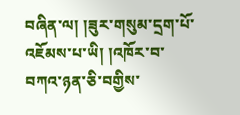བཞིན་ལ། །ཟུར་གསུམ་དྲག་པོ་འཇོམས་པ་ཡི། །འཁོར་བ་བཀའ་ཉན་ཅི་བགྱིས་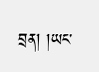བྲན། །ཡང་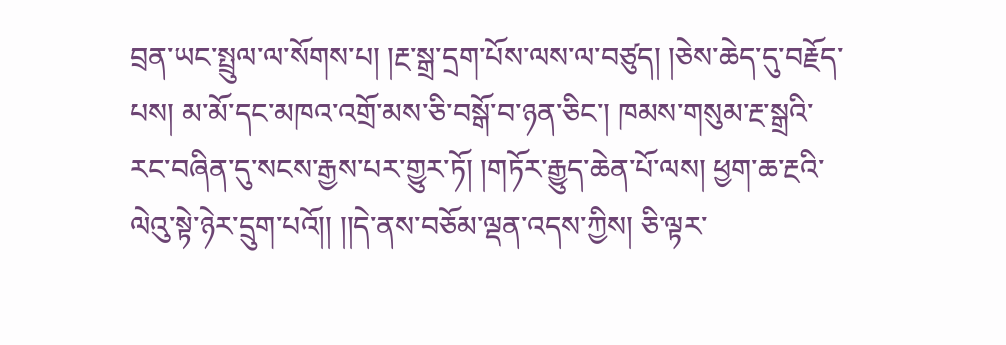བྲན་ཡང་སྤྲུལ་ལ་སོགས་པ། །རྔ་སྒྲ་དྲག་པོས་ལས་ལ་བཙུད། །ཅེས་ཆེད་དུ་བརྗོད་པས། མ་མོ་དང་མཁའ་འགྲོ་མས་ཅི་བསྒོ་བ་ཉན་ཅིང་། ཁམས་གསུམ་རྔ་སྒྲའི་རང་བཞིན་དུ་སངས་རྒྱས་པར་གྱུར་ཏོ། །གཏོར་རྒྱུད་ཆེན་པོ་ལས། ཕྱག་ཆ་རྔའི་ལེའུ་སྟེ་ཉེར་དྲུག་པའོ།། །།དེ་ནས་བཅོམ་ལྡན་འདས་ཀྱིས། ཅི་ལྟར་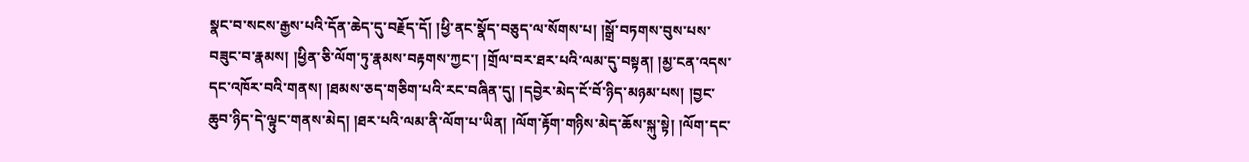སྣང་བ་སངས་རྒྱས་པའི་དོན་ཆེད་དུ་བརྗོད་དོ། །ཕྱི་ནང་སྣོད་བཅུད་ལ་སོགས་པ། །སྒྲོ་བཏགས་བུས་པས་བཟུང་བ་རྣམས། །ཕྱིན་ཅི་ལོག་ཏུ་རྣམས་བརྟགས་ཀྱང་། །གྲོལ་བར་ཐར་པའི་ལམ་དུ་བསྟན། །མྱ་ངན་འདས་དང་འཁོར་བའི་གནས། །ཐམས་ཅད་གཅིག་པའི་རང་བཞིན་དུ། །དབྱེར་མེད་ངོ་བོ་ཉིད་མཉམ་པས། །བྱང་ཆུབ་ཉིད་དེ་ལྟུང་གནས་མེད། །ཐར་པའི་ལམ་ནི་ལོག་པ་ཡིན། །ལོག་རྟོག་གཉིས་མེད་ཆོས་སྐུ་སྟེ། །ལོག་དང་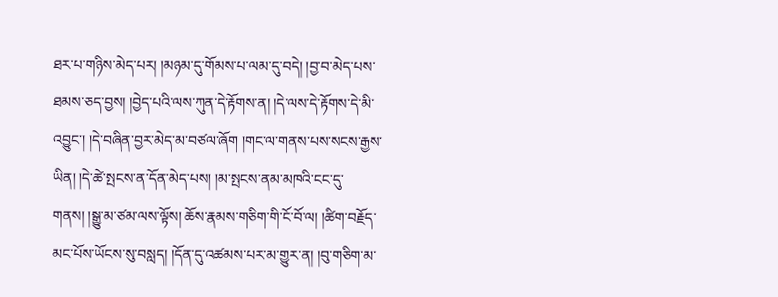ཐར་པ་གཉིས་མེད་པར། །མཉམ་དུ་གོམས་པ་ལམ་དུ་བདེ། །བྱ་བ་མེད་པས་ཐམས་ཅད་བྱས། །བྱེད་པའི་ལས་ཀུན་དེ་རྟོགས་ན། །དེ་ལས་དེ་རྟོགས་དེ་མི་འབྱུང་། །དེ་བཞིན་བྱར་མེད་མ་བཙལ་ཞོག །གང་ལ་གནས་པས་སངས་རྒྱས་ཡིན། །དེ་ཚེ་སྤངས་ན་དོན་མེད་པས། །མ་སྤངས་ནམ་མཁའི་ངང་དུ་གནས། །སྒྱུ་མ་ཙམ་ལས་ལྟོས། ཆོས་རྣམས་གཅིག་གི་ངོ་བོ་ལ། །ཚིག་བརྗོད་མང་པོས་ཡོངས་སུ་བསླད། །དོན་དུ་འཚམས་པར་མ་གྱུར་ན། །བུ་གཅིག་མ་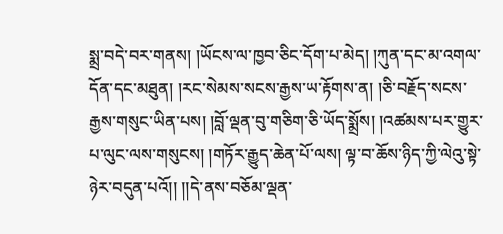སྨྲ་བདེ་བར་གནས། །ཡོངས་ལ་ཁྱབ་ཅིང་དོག་པ་མེད། །ཀུན་དང་མ་འགལ་དོན་དང་མཐུན། །རང་སེམས་སངས་རྒྱས་ཡ་རྟོགས་ན། །ཅི་བརྗོད་སངས་རྒྱས་གསུང་ཡིན་པས། །བློ་ལྡན་བུ་གཅིག་ཅི་ཡོད་སྨྲོས། །འཚམས་པར་གྱུར་པ་ལུང་ལས་གསུངས། །གཏོར་རྒྱུད་ཆེན་པོ་ལས། ལྟ་བ་ཆོས་ཉིད་ཀྱི་ལེའུ་སྟེ་ཉེར་བདུན་པའོ།། །།དེ་ནས་བཅོམ་ལྡན་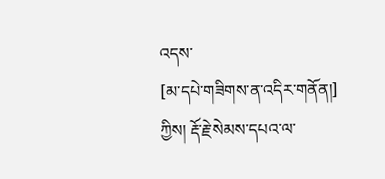འདས་
[མ་དཔེ་གཟིགས་ན་འདིར་གནོན།]
ཀྱིས། རྡོ་རྗེ་སེམས་དཔའ་ལ་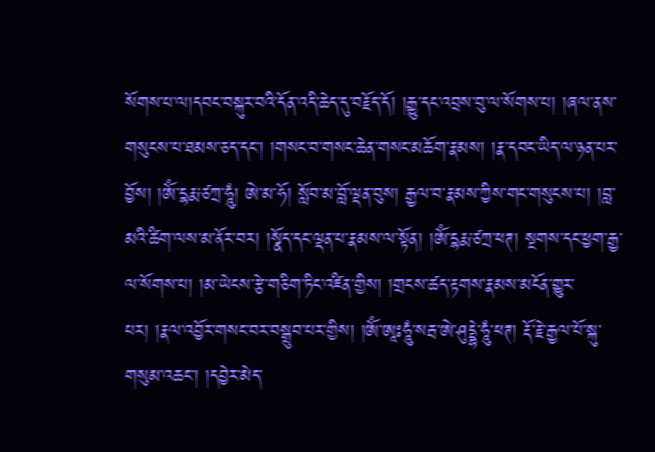སོགས་པ་ལ།དབང་བསྐུར་བའི་དོན་འདི་ཆེད་དུ་བརྗོད་དོ། །རྒྱུ་དང་འབྲས་བུ་ལ་སོགས་པ། །ཞལ་ནས་གསུངས་པ་ཐམས་ཅད་དང་། །གསང་བ་གསང་ཆེན་གསང་མཆོག་རྣམས། །རྣ་དབང་ཡིད་ལ་ཉན་པར་བྱོས། །ཨོཾ་དྷརྨ་ཙཀྲ་ཧཱུཾ། ཨེ་མ་ཧོ། སློབ་མ་བློ་ལྡན་བུས། རྒྱལ་བ་རྣམས་ཀྱིས་གང་གསུངས་པ། །བླ་མའི་ཚིག་ལས་མ་ནོར་བར། །སྣོད་དང་ལྡན་པ་རྣམས་ལ་སྟོན། །ཨོཾ་དྷརྨ་ཙཀྲ་ཕཊ། སྔགས་དང་ཕྱག་རྒྱ་ལ་སོགས་པ། །མ་ཡེངས་རྩེ་གཅིག་ཏིང་འཛིན་གྱིས། །གྲངས་ཚད་རྟགས་རྣམས་མངོན་གྱུར་པར། །རྣལ་འབྱོར་གསང་བར་བསྒྲུབ་པར་གྱིས། །ཨོཾ་ཨཱཿཧཱུཾ་སརྦ་ཨེ་ཤུདྡྷེ་ཧཱུཾ་ཕཊ། རྡོ་རྗེ་རྒྱལ་པོ་སྐུ་གསུམ་འཆང་། །དབྱེར་མེད་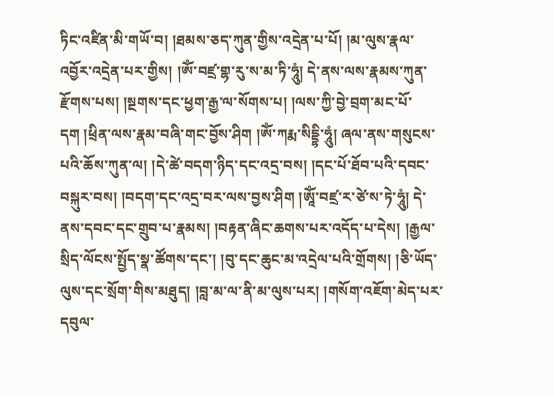ཏིང་འཛིན་མི་གཡོ་བ། །ཐམས་ཅད་ཀུན་གྱིས་འདྲེན་པ་པོ། །མ་ལུས་རྣལ་འབྱོར་འདྲེན་པར་གྱིས། །ཨོཾ་བཛྲ་གྷ་རུ་ས་མ་ཏི་ཧཱུཾ། དེ་ནས་ལས་རྣམས་ཀུན་རྫོགས་པས། །སྔགས་དང་ཕྱག་རྒྱ་ལ་སོགས་པ། །ལས་ཀྱི་བྱེ་བྲག་མང་པོ་དག །ཕྲིན་ལས་རྣམ་བཞི་གང་བྱོས་ཤིག །ཨོཾ་ཀརྨ་སིདྡྷི་ཧཱུཾ། ཞལ་ནས་གསུངས་པའི་ཆོས་ཀུན་ལ། །དེ་ཚེ་བདག་ཉིད་དང་འདྲ་བས། །དང་པོ་ཐོབ་པའི་དབང་བསྐུར་བས། །བདག་དང་འདྲ་བར་ལས་བྱས་ཤིག །ཨཱོཾ་བཛྲ་ར་ཙེ་ས་ཏེ་ཧཱུཾ། དེ་ནས་དབང་དང་གྲུབ་པ་རྣམས། །བརྟན་ཞིང་ཆགས་པར་འདོད་པ་དེས། །རྒྱལ་སྲིད་ལོངས་སྤྱོད་སྣ་ཚོགས་དང་། །བུ་དང་ཆུང་མ་འདྲེལ་པའི་གྲོགས། །ཅི་ཡོད་ལུས་དང་སྲོག་གིས་མཐུད། །བླ་མ་ལ་ནི་མ་ལུས་པར། །གསོག་འཇོག་མེད་པར་དབུལ་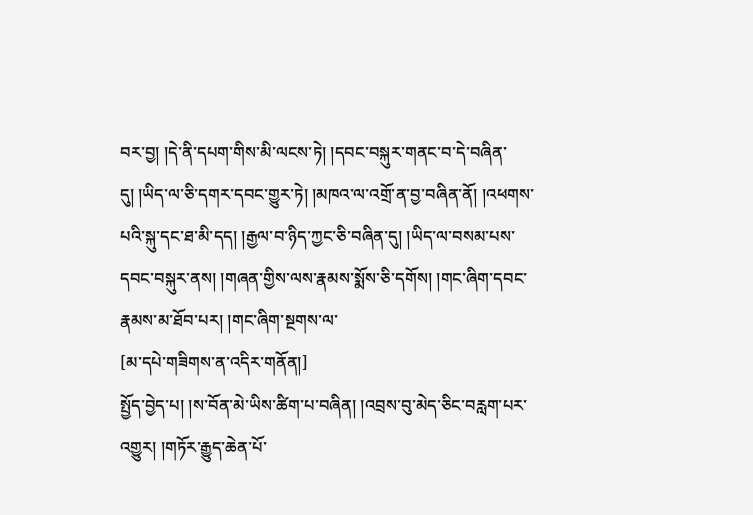བར་བྱ། །དེ་ནི་དཔག་གིས་མི་ལངས་ཏེ། །དབང་བསྐུར་གནང་བ་དེ་བཞིན་དུ། །ཡིད་ལ་ཅི་དགར་དབང་གྱུར་ཏེ། །མཁའ་ལ་འགྲོ་ན་བྱ་བཞིན་ནོ། །འཕགས་པའི་སྐུ་དང་ཐ་མི་དད། །རྒྱལ་བ་ཉིད་ཀྱང་ཅི་བཞིན་དུ། །ཡིད་ལ་བསམ་པས་དབང་བསྐུར་ནས། །གཞན་གྱིས་ལས་རྣམས་སྨོས་ཅི་དགོས། །གང་ཞིག་དབང་རྣམས་མ་ཐོབ་པར། །གང་ཞིག་སྔགས་ལ་
[མ་དཔེ་གཟིགས་ན་འདིར་གནོན།]
སྤྱོད་བྱེད་པ། །ས་བོན་མེ་ཡིས་ཚིག་པ་བཞིན། །འབྲས་བུ་མེད་ཅིང་བརླག་པར་འགྱུར། །གཏོར་རྒྱུད་ཆེན་པོ་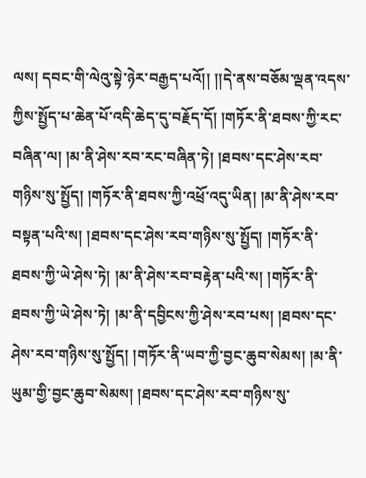ལས། དབང་གི་ལེའུ་སྟེ་ཉེར་བརྒྱད་པའོ།། །།དེ་ནས་བཅོམ་ལྡན་འདས་ཀྱིས་སྤྱོད་པ་ཆེན་པོ་འདི་ཆེད་དུ་བརྗོད་དོ། །གཏོར་ནི་ཐབས་ཀྱི་རང་བཞིན་ལ། །མ་ནི་ཤེས་རབ་རང་བཞིན་ཏེ། །ཐབས་དང་ཤེས་རབ་གཉིས་སུ་སྤྱོད། །གཏོར་ནི་ཐབས་ཀྱི་འཕྲོ་འདུ་ཡིན། །མ་ནི་ཤེས་རབ་བསྟན་པའི་ས། །ཐབས་དང་ཤེས་རབ་གཉིས་སུ་སྤྱོད། །གཏོར་ནི་ཐབས་ཀྱི་ཡེ་ཤེས་ཏེ། །མ་ནི་ཤེས་རབ་བརྟེན་པའི་ས། །གཏོར་ནི་ཐབས་ཀྱི་ཡེ་ཤེས་ཏེ། །མ་ནི་དབྱིངས་ཀྱི་ཤེས་རབ་པས། །ཐབས་དང་ཤེས་རབ་གཉིས་སུ་སྤྱོད། །གཏོར་ནི་ཡབ་ཀྱི་བྱང་ཆུབ་སེམས། །མ་ནི་ཡུམ་གྱི་བྱང་ཆུབ་སེམས། །ཐབས་དང་ཤེས་རབ་གཉིས་སུ་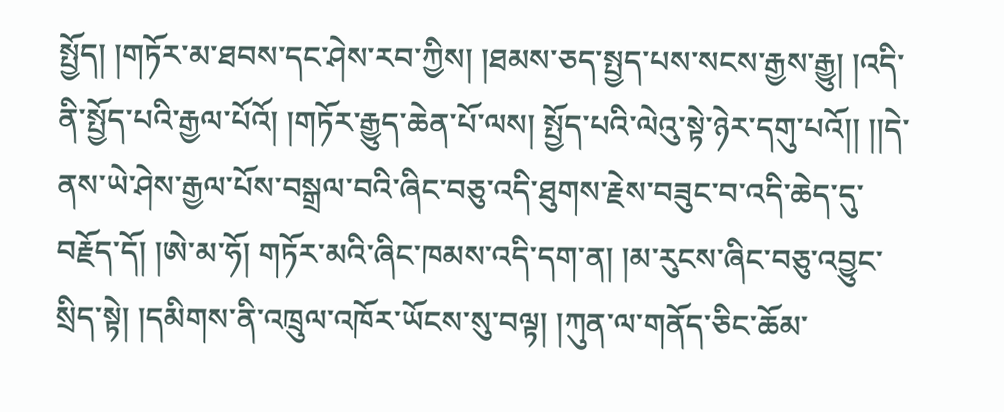སྤྱོད། །གཏོར་མ་ཐབས་དང་ཤེས་རབ་ཀྱིས། །ཐམས་ཅད་སྤྱད་པས་སངས་རྒྱས་རྒྱུ། །འདི་ནི་སྤྱོད་པའི་རྒྱལ་པོའོ། །གཏོར་རྒྱུད་ཆེན་པོ་ལས། སྤྱོད་པའི་ལེའུ་སྟེ་ཉེར་དགུ་པའོ།། །།དེ་ནས་ཡེ་ཤེས་རྒྱལ་པོས་བསྒྲལ་བའི་ཞིང་བཅུ་འདི་ཐུགས་རྗེས་བཟུང་བ་འདི་ཆེད་དུ་བརྗོད་དོ། །ཨེ་མ་ཧོ། གཏོར་མའི་ཞིང་ཁམས་འདི་དག་ན། །མ་རུངས་ཞིང་བཅུ་འབྱུང་སྲིད་སྟེ། །དམིགས་ནི་འཁྲུལ་འཁོར་ཡོངས་སུ་བལྟ། །ཀུན་ལ་གནོད་ཅིང་ཆོམ་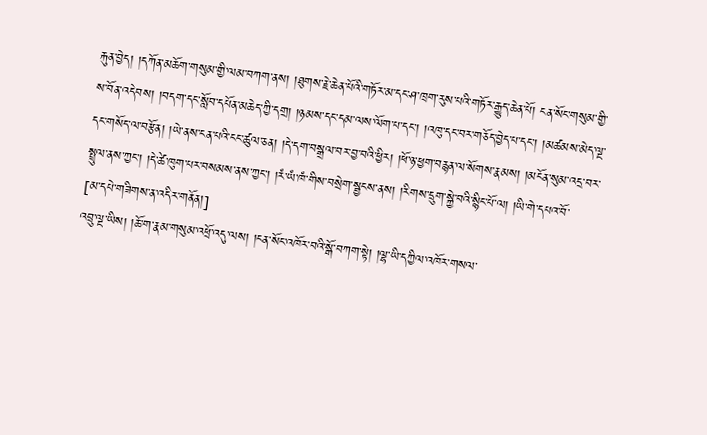རྐུན་བྱེད། །དཀོན་མཆོག་གསུམ་གྱི་ལམ་བཀག་ནས། །ཐུགས་རྗེ་ཆེན་པོའི་གཏོར་མ་དང་ཤ་ཁྲག་རུས་པའི་གཏོར་རྒྱུད་ཆེན་པོ། ངན་སོང་གསུམ་གྱི་ས་བོན་འདེབས། །བདག་དང་སློབ་དཔོན་མཆེད་ཀྱི་དགྲ། །ཉམས་དང་དམ་ལས་ལོག་པ་དང་། །འཁུ་དང་བར་གཅོད་བྱེད་པ་དང་། །མཚམས་མེད་ལྔ་དང་གསོད་ལ་བརྩོན། །ཡེ་ནས་ངན་པའི་ངང་ཚུལ་ཅན། །དེ་དག་བསྒྲལ་བར་བྱ་བའི་ཕྱིར། །ཕོ་ཉ་ཕྱག་བརྙན་ལ་སོགས་རྣམས། །མངོན་སུམ་འདྲ་བར་སྤྲུལ་ནས་ཀྱང་། །དེ་ཚེ་ཁུག་པར་བསམས་ནས་ཀྱང་། །རཾ་ཡཾ་ཁཾ་གིས་བསྲེག་སྦྱངས་ནས། །རིགས་དྲུག་སྐྱེ་བའི་སྙིང་པོ་ལ། །ཡི་གེ་དཔའ་བོ་
[མ་དཔེ་གཟིགས་ན་འདིར་གནོན།]
འབྲུ་ལྔ་ཡིས། །ཆོ་ག་རྣམ་གསུམ་འཕྲོ་འདུ་ལས། །ངན་སོང་འཁོར་བའི་སྒོ་བཀག་སྟེ། །ལྷ་ཡི་དཀྱིལ་འཁོར་གསལ་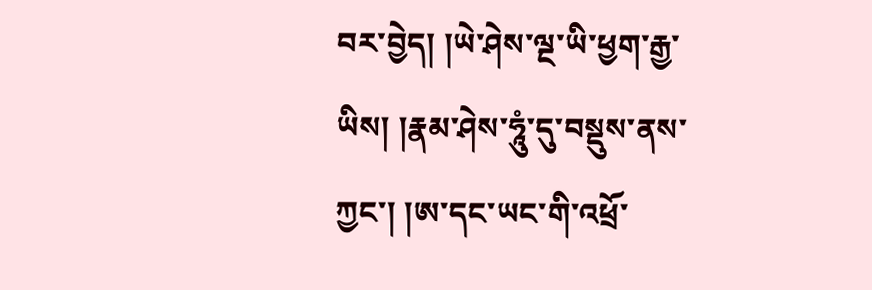བར་བྱེད། །ཡེ་ཤེས་ལྔ་ཡི་ཕྱག་རྒྱ་ཡིས། །རྣམ་ཤེས་ཧཱུཾ་དུ་བསྡུས་ནས་ཀྱང་། །ཨ་དང་ཡང་གི་འཕྲོ་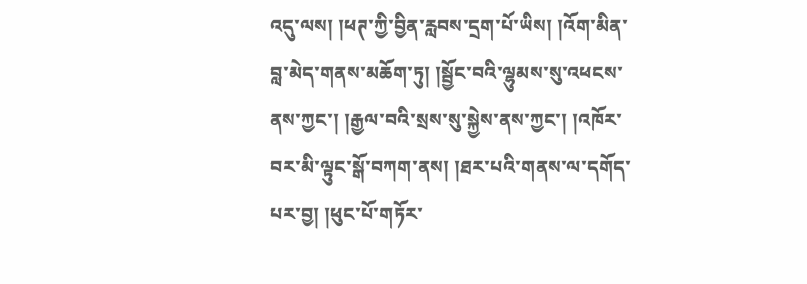འདུ་ལས། །ཕཊ་ཀྱི་བྱིན་རླབས་དྲག་པོ་ཡིས། །འོག་མིན་བླ་མེད་གནས་མཆོག་ཏུ། །སྦྱོང་བའི་ལྷུམས་སུ་འཕངས་ནས་ཀྱང་། །རྒྱལ་བའི་སྲས་སུ་སྐྱེས་ནས་ཀྱང་། །འཁོར་བར་མི་ལྟུང་སྒོ་བཀག་ནས། །ཐར་པའི་གནས་ལ་དགོད་པར་བྱ། །ཕུང་པོ་གཏོར་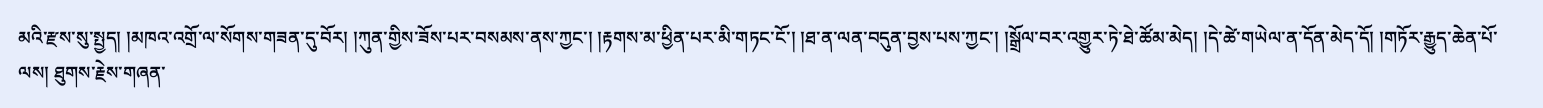མའི་རྫས་སུ་སྤྱད། །མཁའ་འགྲོ་ལ་སོགས་གཟན་དུ་བོར། །ཀུན་གྱིས་ཟོས་པར་བསམས་ནས་ཀྱང་། །རྟགས་མ་ཕྱིན་པར་མི་གཏང་ངོ་། །ཐ་ན་ལན་བདུན་བྱས་པས་ཀྱང་། །སྒྲོལ་བར་འགྱུར་ཏེ་ཐེ་ཚོམ་མེད། །དེ་ཚེ་གཡེལ་ན་དོན་མེད་དོ། །གཏོར་རྒྱུད་ཆེན་པོ་ལས། ཐུགས་རྗེས་གཞན་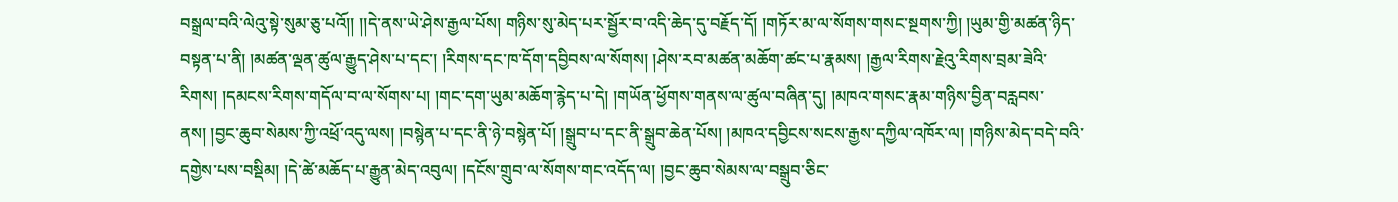བསྒྲལ་བའི་ལེའུ་སྟེ་སུམ་ཅུ་པའོ།། །།དེ་ནས་ཡེ་ཤེས་རྒྱལ་པོས། གཉིས་སུ་མེད་པར་སྦྱོར་བ་འདི་ཆེད་དུ་བརྗོད་དོ། །གཏོར་མ་ལ་སོགས་གསང་སྔགས་ཀྱི། །ཡུམ་གྱི་མཚན་ཉིད་བསྟན་པ་ནི། །མཚན་ལྡན་ཚུལ་རྒྱུད་ཤེས་པ་དང་། །རིགས་དང་ཁ་དོག་དབྱིབས་ལ་སོགས། །ཤེས་རབ་མཚན་མཆོག་ཚང་པ་རྣམས། །རྒྱལ་རིགས་རྗེའུ་རིགས་བྲམ་ཟེའི་རིགས། །དམངས་རིགས་གདོལ་བ་ལ་སོགས་པ། །གང་དག་ཡུམ་མཆོག་རྙེད་པ་དེ། །གཡོན་ཕྱོགས་གནས་ལ་ཚུལ་བཞིན་དུ། །མཁའ་གསང་རྣམ་གཉིས་བྱིན་བརླབས་ནས། །བྱང་ཆུབ་སེམས་ཀྱི་འཕྲོ་འདུ་ལས། །བསྙེན་པ་དང་ནི་ཉེ་བསྙེན་པོ། །སྒྲུབ་པ་དང་ནི་སྒྲུབ་ཆེན་པོས། །མཁའ་དབྱིངས་སངས་རྒྱས་དཀྱིལ་འཁོར་ལ། །གཉིས་མེད་བདེ་བའི་དགྱེས་པས་བསྡིམ། །དེ་ཚེ་མཆོད་པ་རྒྱུན་མེད་འབུལ། །དངོས་གྲུབ་ལ་སོགས་གང་འདོད་ལ། །བྱང་ཆུབ་སེམས་ལ་བསྒྲུབ་ཅིང་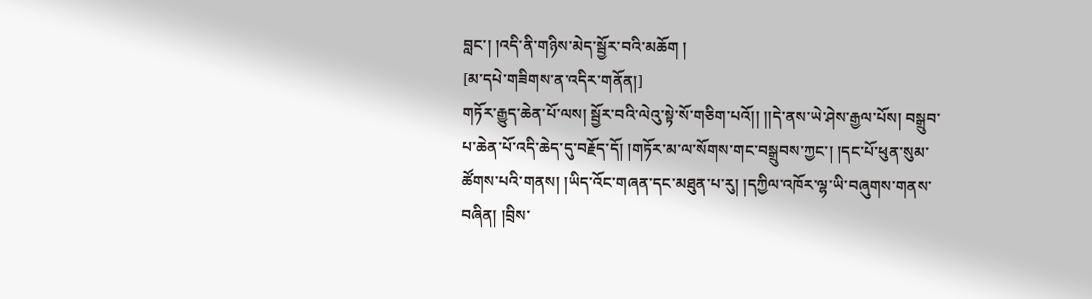བླང་། །འདི་ནི་གཉིས་མེད་སྦྱོར་བའི་མཆོག །
[མ་དཔེ་གཟིགས་ན་འདིར་གནོན།]
གཏོར་རྒྱུད་ཆེན་པོ་ལས། སྦྱོར་བའི་ལེའུ་སྟེ་སོ་གཅིག་པའོ།། །།དེ་ནས་ཡེ་ཤེས་རྒྱལ་པོས། བསྒྲུབ་པ་ཆེན་པོ་འདི་ཆེད་དུ་བརྗོད་དོ། །གཏོར་མ་ལ་སོགས་གང་བསྒྲུབས་ཀྱང་། །དང་པོ་ཕུན་སུམ་ཚོགས་པའི་གནས། །ཡིད་འོང་གཞན་དང་མཐུན་པ་རུ། །དཀྱིལ་འཁོར་ལྷ་ཡི་བཞུགས་གནས་བཞིན། །བྲིས་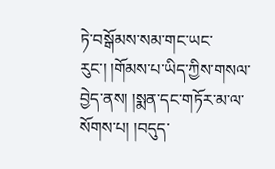ཏེ་བསྒོམས་སམ་གང་ཡང་རུང་། །གོམས་པ་ཡིད་ཀྱིས་གསལ་བྱེད་ནས། །སྨན་དང་གཏོར་མ་ལ་སོགས་པ། །བདུད་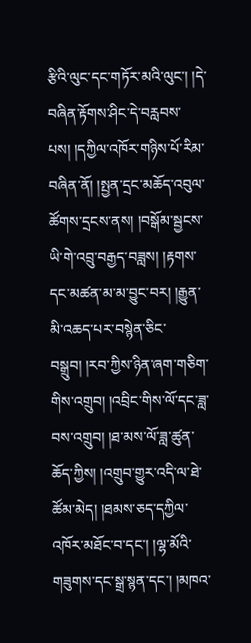རྩིའི་ལུང་དང་གཏོར་མའི་ལུང་། །དེ་བཞིན་རྟོགས་ཤིང་དེ་བརླབས་པས། །དཀྱིལ་འཁོར་གཉིས་པོ་རིམ་བཞིན་ནོ། །སྤྱན་དྲང་མཆོད་འབུལ་ཚོགས་དྲངས་ནས། །བསྒོམ་སྦྱངས་ཡི་གེ་འབྲུ་བརྒྱད་བཟླས། །རྟགས་དང་མཚན་མ་མ་བྱུང་བར། །རྒྱུན་མི་འཆད་པར་བསྙེན་ཅིང་བསྒྲུབ། །རབ་ཀྱིས་ཉིན་ཞག་གཅིག་གིས་འགྲུབ། །འབྲིང་གིས་ལོ་དང་ཟླ་བས་འགྲུབ། །ཐ་མས་ལོ་ཟླ་ཚུན་ཆོད་ཀྱིས། །འགྲུབ་གྱུར་འདི་ལ་ཐེ་ཚོམ་མེད། །ཐམས་ཅད་དཀྱིལ་འཁོར་མཐོང་བ་དང་། །ལྷ་མོའི་གཟུགས་དང་སྒྲ་སྙན་དང་། །མཁའ་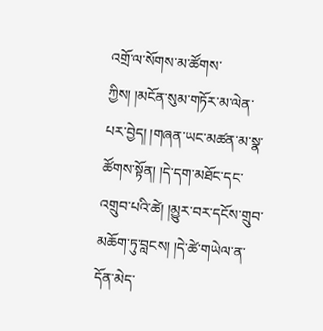འགྲོ་ལ་སོགས་མ་ཚོགས་ཀྱིས། །མངོན་སུམ་གཏོར་མ་ལེན་པར་བྱེད། །གཞན་ཡང་མཚན་མ་སྣ་ཚོགས་སྟོན། །དེ་དག་མཐོང་དང་འགྲུབ་པའི་ཚེ། །མྱུར་བར་དངོས་གྲུབ་མཆོག་ཏུ་བླངས། །དེ་ཚེ་གཡེལ་ན་དོན་མེད་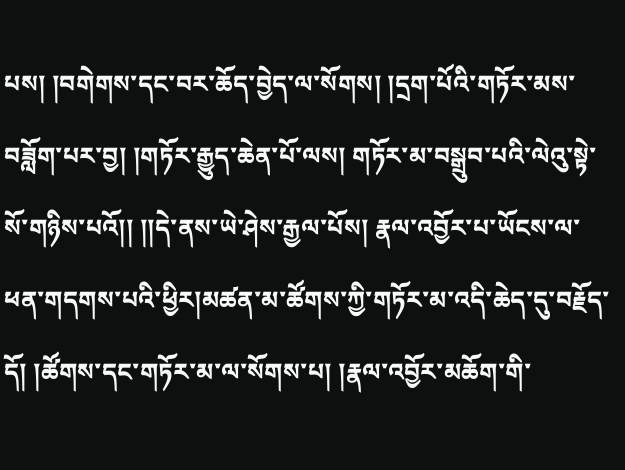པས། །བགེགས་དང་བར་ཆོད་བྱེད་ལ་སོགས། །དྲག་པོའི་གཏོར་མས་བཟློག་པར་བྱ། །གཏོར་རྒྱུད་ཆེན་པོ་ལས། གཏོར་མ་བསྒྲུབ་པའི་ལེའུ་སྟེ་སོ་གཉིས་པའོ།། །།དེ་ནས་ཡེ་ཤེས་རྒྱལ་པོས། རྣལ་འབྱོར་པ་ཡོངས་ལ་ཕན་གདགས་པའི་ཕྱིར།མཚན་མ་ཚོགས་ཀྱི་གཏོར་མ་འདི་ཆེད་དུ་བརྗོད་དོ། །ཚོགས་དང་གཏོར་མ་ལ་སོགས་པ། །རྣལ་འབྱོར་མཆོག་གི་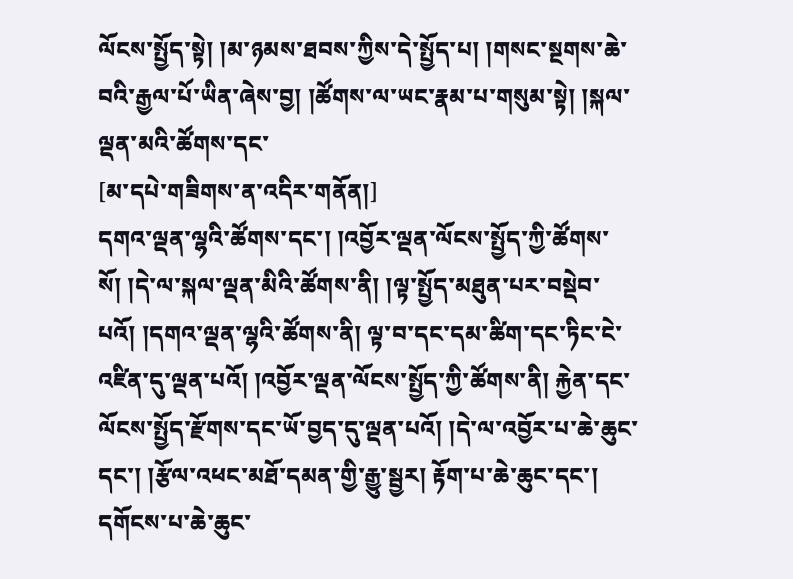ལོངས་སྤྱོད་སྟེ། །མ་ཉམས་ཐབས་ཀྱིས་དེ་སྤྱོད་པ། །གསང་སྔགས་ཆེ་བའི་རྒྱལ་པོ་ཡིན་ཞེས་བྱ། །ཚོགས་ལ་ཡང་རྣམ་པ་གསུམ་སྟེ། །སྐལ་ལྡན་མའི་ཚོགས་དང་
[མ་དཔེ་གཟིགས་ན་འདིར་གནོན།]
དགའ་ལྡན་ལྷའི་ཚོགས་དང་། །འབྱོར་ལྡན་ལོངས་སྤྱོད་ཀྱི་ཚོགས་སོ། །དེ་ལ་སྐལ་ལྡན་མིའི་ཚོགས་ནི། །ལྟ་སྤྱོད་མཐུན་པར་བསྡེབ་པའོ། །དགའ་ལྡན་ལྷའི་ཚོགས་ནི། ལྟ་བ་དང་དམ་ཚིག་དང་ཏིང་ངེ་འཛིན་དུ་ལྡན་པའོ། །འབྱོར་ལྡན་ལོངས་སྤྱོད་ཀྱི་ཚོགས་ནི། རྐྱེན་དང་ལོངས་སྤྱོད་རྫོགས་དང་ཡོ་བྱད་དུ་ལྡན་པའོ། །དེ་ལ་འབྱོར་པ་ཆེ་ཆུང་དང་། །རྩོལ་འཕང་མཐོ་དམན་གྱི་རྒྱུ་སྦྱར། རྟོག་པ་ཆེ་ཆུང་དང་། དགོངས་པ་ཆེ་ཆུང་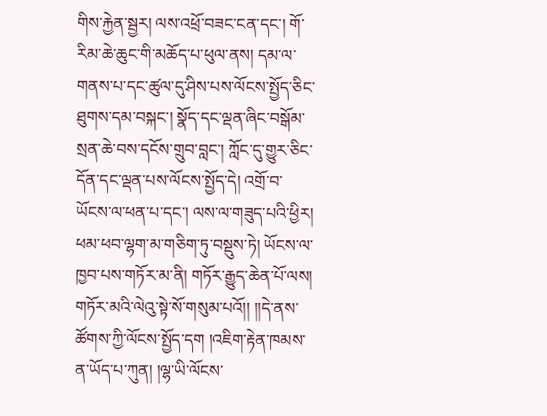གིས་རྐྱེན་སྦྱར། ལས་འཕྲོ་བཟང་ངན་དང་། གོ་རིམ་ཆེ་ཆུང་གི་མཆོད་པ་ཕུལ་ནས། དམ་ལ་གནས་པ་དང་ཚུལ་དུ་ཤིས་པས་ལོངས་སྤྱོད་ཅིང་ཐུགས་དམ་བསྐང་། སྣོད་དང་ལྡན་ཞིང་བསྒོམ་སྲན་ཆེ་བས་དངོས་གྲུབ་བླང་། ཀློང་དུ་གྱུར་ཅིང་དོན་དང་ལྡན་པས་ལོངས་སྤྱོད་དེ། འགྲོ་བ་ཡོངས་ལ་ཕན་པ་དང་། ལས་ལ་གཟུད་པའི་ཕྱིར། ཕམ་ཕབ་ལྷག་མ་གཅིག་ཏུ་བསྡུས་ཏེ། ཡོངས་ལ་ཁྱབ་པས་གཏོར་མ་ནི། གཏོར་རྒྱུད་ཆེན་པོ་ལས། གཏོར་མའི་ལེའུ་སྟེ་སོ་གསུམ་པའོ།། །།དེ་ནས་ཚོགས་ཀྱི་ལོངས་སྤྱོད་དག །འཇིག་རྟེན་ཁམས་ན་ཡོད་པ་ཀུན། །ལྷ་ཡི་ལོངས་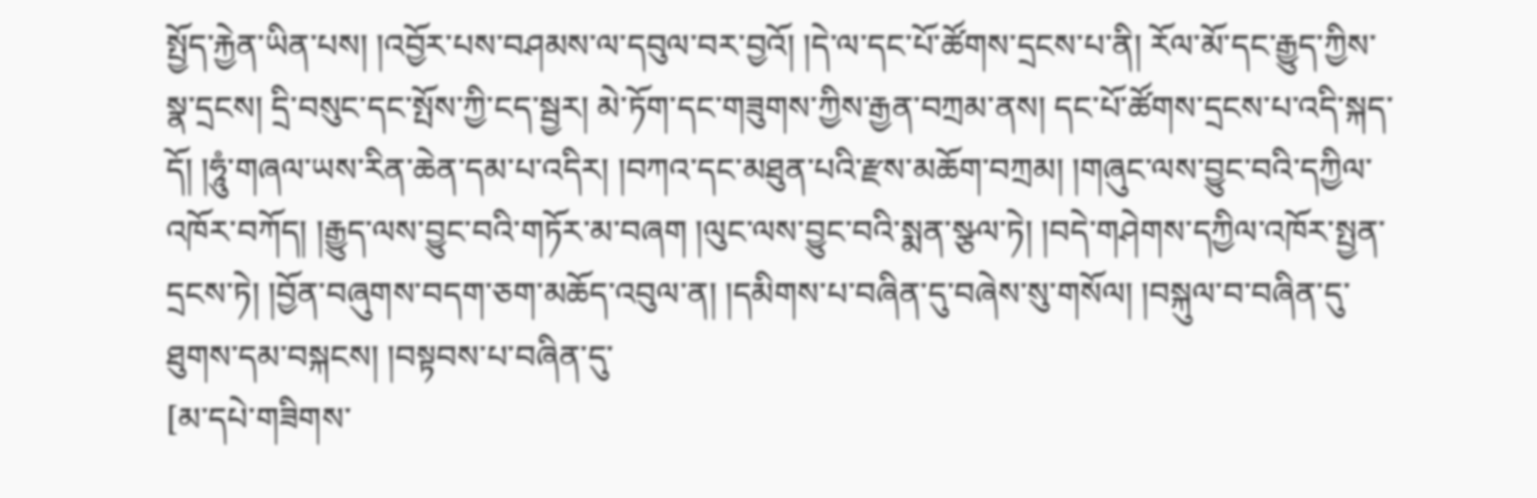སྤྱོད་རྐྱེན་ཡིན་པས། །འབྱོར་པས་བཤམས་ལ་དབུལ་བར་བྱའོ། །དེ་ལ་དང་པོ་ཚོགས་དྲངས་པ་ནི། རོལ་མོ་དང་རྒྱུད་ཀྱིས་སྣ་དྲངས། དྲི་བསུང་དང་སྤོས་ཀྱི་ངད་སྦྱར། མེ་ཏོག་དང་གཟུགས་ཀྱིས་རྒྱན་བཀྲམ་ནས། དང་པོ་ཚོགས་དྲངས་པ་འདི་སྐད་དོ། །ཧཱུཾ་གཞལ་ཡས་རིན་ཆེན་དམ་པ་འདིར། །བཀའ་དང་མཐུན་པའི་རྫས་མཆོག་བཀྲམ། །གཞུང་ལས་བྱུང་བའི་དཀྱིལ་འཁོར་བཀོད། །རྒྱུད་ལས་བྱུང་བའི་གཏོར་མ་བཞག །ལུང་ལས་བྱུང་བའི་སྨན་སྩལ་ཏེ། །བདེ་གཤེགས་དཀྱིལ་འཁོར་སྤྱན་དྲངས་ཏེ། །བྱོན་བཞུགས་བདག་ཅག་མཆོད་འབུལ་ན། །དམིགས་པ་བཞིན་དུ་བཞེས་སུ་གསོལ། །བསྐུལ་བ་བཞིན་དུ་ཐུགས་དམ་བསྐངས། །བསྟབས་པ་བཞིན་དུ་
[མ་དཔེ་གཟིགས་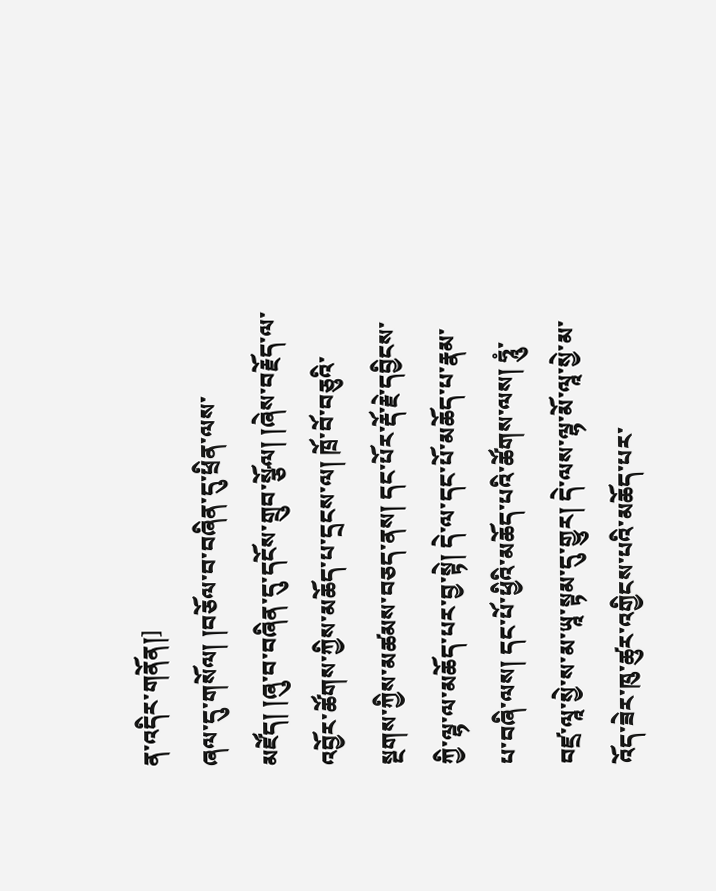ན་འདིར་གནོན།]
ཞལ་དུ་གསོལ། །བཅོལ་བ་བཞིན་དུ་ཕྲིན་ལས་མཛོད། །ཞུ་བ་བཞིན་དུ་དངོས་གྲུབ་སྩོལ། །ཞེས་བརྗོད་ལ་འབྱོར་ཚོགས་ཀྱིས་མཆོད་པ་དྲངས་ལ། ཁྲོ་བོ་བཅུའི་སྔགས་ཀྱིས་མཚམས་བཅད་ནས། དང་པོར་རྡོ་རྗེ་དབྱིངས་ཀྱི་ལྷ་ལ་མཆོད་པར་བྱ་སྟེ། དེ་ལ་དང་པོ་མཆོད་པ་རྣམ་པ་བཞི་ལས། དང་པོ་ཕྱིའི་མཆོད་པའི་ཚོགས་ལས། ཧཱུཾ་བཛྲ་ལཱ་སྱེ་ས་མ་ཡཱ་སྟམ་དུ་གྱུར། དེ་ལས་ལྷ་མོ་ལཱ་སྱེ་མ་འོད་ཟེར་ཁུ་ཚུར་འགྱིངས་པའི་མཆོད་པར་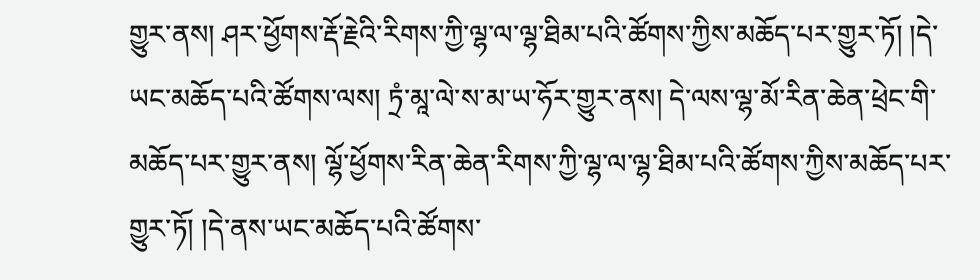གྱུར་ནས། ཤར་ཕྱོགས་རྡོ་རྗེའི་རིགས་ཀྱི་ལྷ་ལ་ལྷ་ཐིམ་པའི་ཚོགས་ཀྱིས་མཆོད་པར་གྱུར་ཏོ། །དེ་ཡང་མཆོད་པའི་ཚོགས་ལས། ཏྲཾ་མཱ་ལེ་ས་མ་ཡ་ཧོར་གྱུར་ནས། དེ་ལས་ལྷ་མོ་རིན་ཆེན་ཕྲེང་གི་མཆོད་པར་གྱུར་ནས། ལྷོ་ཕྱོགས་རིན་ཆེན་རིགས་ཀྱི་ལྷ་ལ་ལྷ་ཐིམ་པའི་ཚོགས་ཀྱིས་མཆོད་པར་གྱུར་ཏོ། །དེ་ནས་ཡང་མཆོད་པའི་ཚོགས་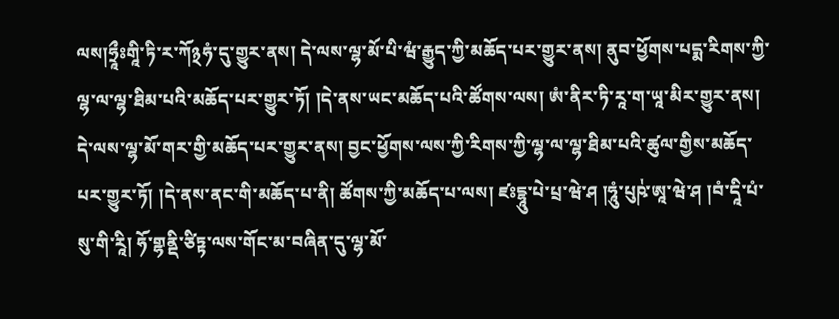ལས།ཧྲཱྀཿགཱི་ཏི་ར་ཀོ྅ཧཾ་དུ་གྱུར་ནས། དེ་ལས་ལྷ་མོ་པི་ཝཾ་རྒྱུད་ཀྱི་མཆོད་པར་གྱུར་ནས། ནུབ་ཕྱོགས་པདྨ་རིགས་ཀྱི་ལྷ་ལ་ལྷ་ཐིམ་པའི་མཆོད་པར་གྱུར་ཏོ། །དེ་ནས་ཡང་མཆོད་པའི་ཚོགས་ལས། ཨཾ་ནིར་ཏི་རཱ་ག་ཡཱ་མིར་གྱུར་ནས། དེ་ལས་ལྷ་མོ་གར་གྱི་མཆོད་པར་གྱུར་ནས། བྱང་ཕྱོགས་ལས་ཀྱི་རིགས་ཀྱི་ལྷ་ལ་ལྷ་ཐིམ་པའི་ཚུལ་གྱིས་མཆོད་པར་གྱུར་ཏོ། །དེ་ནས་ནང་གི་མཆོད་པ་ནི། ཚོགས་ཀྱི་མཆོད་པ་ལས། ཛཿདྷཱུ་པེ་པྲ་ཝེ་ཤ །ཧཱུཾ་པུཥ྇་ཨཱ་ཝེ་ཤ །བཾ་དཱི་པཾ་སུ་གི་རཱི། ཧོ་གྷནྡི་ཙིཏྟ་ལས་གོང་མ་བཞིན་དུ་ལྷ་མོ་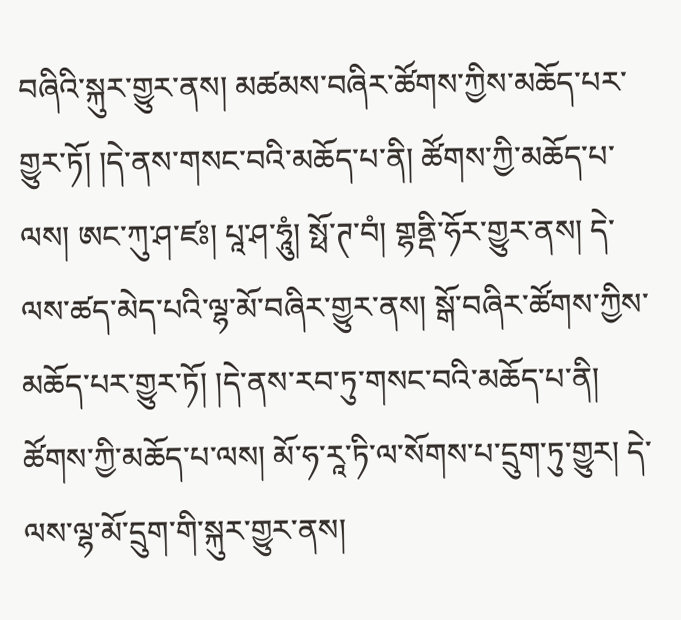བཞིའི་སྐུར་གྱུར་ནས། མཚམས་བཞིར་ཚོགས་ཀྱིས་མཆོད་པར་གྱུར་ཏོ། །དེ་ནས་གསང་བའི་མཆོད་པ་ནི། ཚོགས་ཀྱི་མཆོད་པ་ལས། ཨང་ཀུ་ཤ་ཛཿ། པཱ་ཤ་ཧཱུཾ། སྥོ་ཊ་བཾ། གྷནྡི་ཧོར་གྱུར་ནས། དེ་ལས་ཚད་མེད་པའི་ལྷ་མོ་བཞིར་གྱུར་ནས། སྒོ་བཞིར་ཚོགས་ཀྱིས་མཆོད་པར་གྱུར་ཏོ། །དེ་ནས་རབ་ཏུ་གསང་བའི་མཆོད་པ་ནི། ཚོགས་ཀྱི་མཆོད་པ་ལས། མོ་ཧ་རཱ་ཏི་ལ་སོགས་པ་དྲུག་ཏུ་གྱུར། དེ་ལས་ལྷ་མོ་དྲུག་གི་སྐུར་གྱུར་ནས།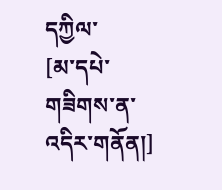དཀྱིལ་
[མ་དཔེ་གཟིགས་ན་འདིར་གནོན།]